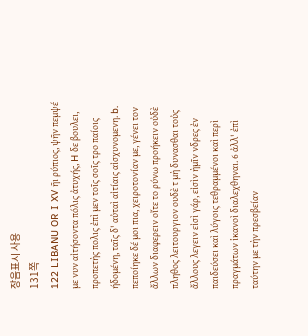장음표시 사용
131쪽
122 LIBANU OR I XV ῆι ρύπιος, ψῆν πεμψέ με νυν αἰτήσοντα πόλις ἀτυχής, H δε βουλει, προπετὴς πολις ἐπὶ μεν τοῖς σοῖς τρο παίοις ήδομένη, ταῖς δ' αὐταὶ αἰτίαις αἰσχυνομενη. b. πεποίηκε δέ μοι πια, χειροτονίαν με, γένει τον ἄλλων διαφερειν οἴτε το ρύνω προήκειν οὐδὲ πληθος λειτουργιον ουδὲ τ μὴ δυνασθαι τοὐς ἄλλους λεγειν εἰσὶ γάρ, εἰσὶν ὴμῖν νδρες ἐν παιδεύσει καὶ λύγοις τεθραμμένοι καὶ περὶ πραγμάτων ἱκανοὶ διαλεχθηναι. 6 ἀλλ' ἐπὶ ταύτην με τὴν πρεσβείαν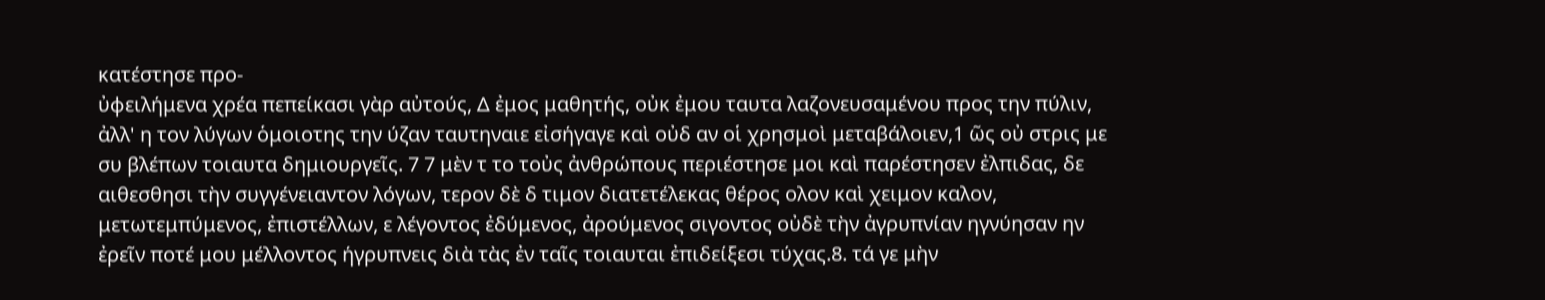κατέστησε προ-
ὐφειλήμενα χρέα πεπείκασι γὰρ αὐτούς, Δ ἐμος μαθητής, οὐκ ἐμου ταυτα λαζονευσαμένου προς την πύλιν, ἀλλ' η τον λύγων ὁμοιοτης την ύζαν ταυτηναιε εἰσήγαγε καὶ οὐδ αν οἱ χρησμοὶ μεταβάλοιεν,1 ῶς οὐ στρις με συ βλέπων τοιαυτα δημιουργεῖς. 7 7 μὲν τ το τοὐς ἀνθρώπους περιέστησε μοι καὶ παρέστησεν ἐλπιδας, δε αιθεσθησι τὴν συγγένειαντον λόγων, τερον δὲ δ τιμον διατετέλεκας θέρος ολον καὶ χειμον καλον, μετωτεμπύμενος, ἐπιστέλλων, ε λέγοντος ἐδύμενος, ἀρούμενος σιγοντος οὐδὲ τὴν ἀγρυπνίαν ηγνύησαν ην ἐρεῖν ποτέ μου μέλλοντος ήγρυπνεις διὰ τὰς ἐν ταῖς τοιαυται ἐπιδείξεσι τύχας.8. τά γε μὴν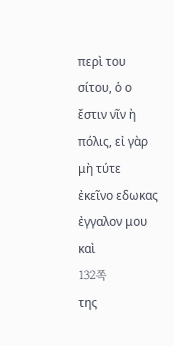περὶ του σίτου, ὁ ο ἔστιν νῖν ὴ πόλις, εἰ γὰρ μὴ τύτε ἐκεῖνο εδωκας ἐγγαλον μου καὶ
132쪽
της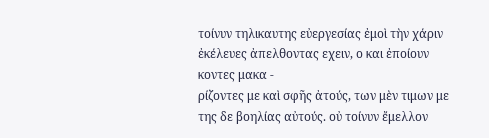τοίνυν τηλικαυτης εὐεργεσίας ἐμοὶ τὴν χάριν ἐκέλευες ἀπελθοντας εχειν, ο και ἐποίουν κοντες μακα -
ρίζοντες με καὶ σφῆς ἀτούς, των μὲν τιμων με της δε βοηλίας αὐτούς. οὐ τοίνυν ἔμελλον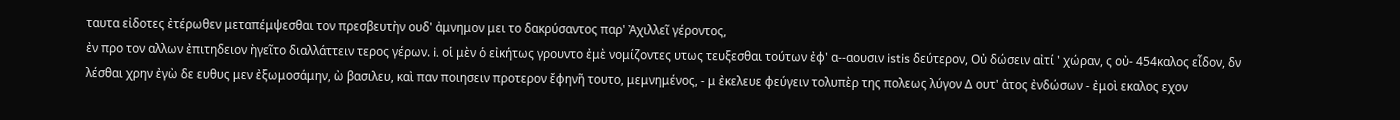ταυτα εἰδοτες ἐτέρωθεν μεταπέμψεσθαι τον πρεσβευτὴν ουδ' ἀμνημον μει το δακρύσαντος παρ' Ἀχιλλεῖ γέροντος,
ἐν προ τον αλλων ἐπιτηδειον ὴγεῖτο διαλλάττειν τερος γέρων. i. οἱ μὲν ὁ εἰκήτως γρουντο ἐμὲ νομίζοντες υτως τευξεσθαι τούτων ἐφ' α--αουσιν istis δεύτερον, Οὐ δώσειν αἰτί ' χώραν, ς οὐ- 454καλος εἶδον, δν λέσθαι χρην ἐγὼ δε ευθυς μεν ἐξωμοσάμην, ὼ βασιλευ, καὶ παν ποιησειν προτερον ἔφηνῆ τουτο, μεμνημένος, - μ ἐκελευε φεύγειν τολυπὲρ της πολεως λύγον Δ ουτ' ἀτος ἐνδώσων - ἐμοὶ εκαλος εχον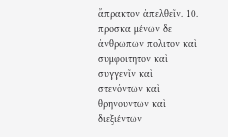ἄπρακτον ἀπελθεῖν. 10. προσκα μένων δε ἀνθρωπων πολιτον καὶ συμφοιτητον καὶ συγγενῖν καὶ στενόντων καὶ θρηνουντων καὶ διεξιέντων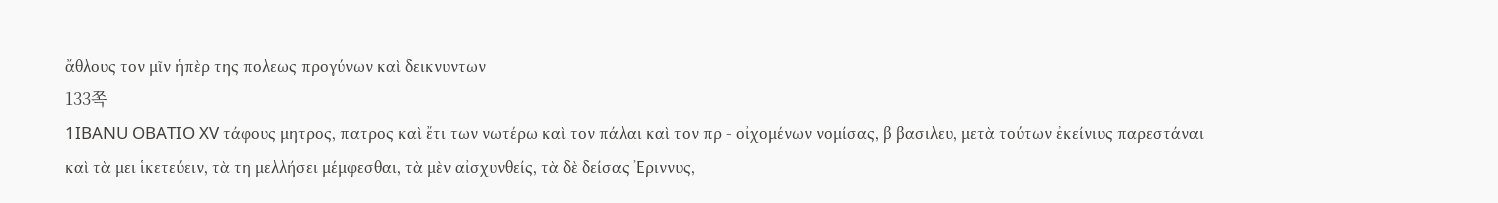ἄθλους τον μῖν ἡπὲρ της πολεως προγύνων καὶ δεικνυντων
133쪽
1IBANU OBATIO XV τάφους μητρος, πατρος καὶ ἔτι των νωτέρω καὶ τον πάλαι καὶ τον πρ - οἰχομένων νομίσας, β βασιλευ, μετὰ τούτων ἐκείνιυς παρεστάναι καὶ τὰ μει ἱκετεύειν, τὰ τη μελλήσει μέμφεσθαι, τὰ μὲν αἰσχυνθείς, τὰ δὲ δείσας Ἐριννυς,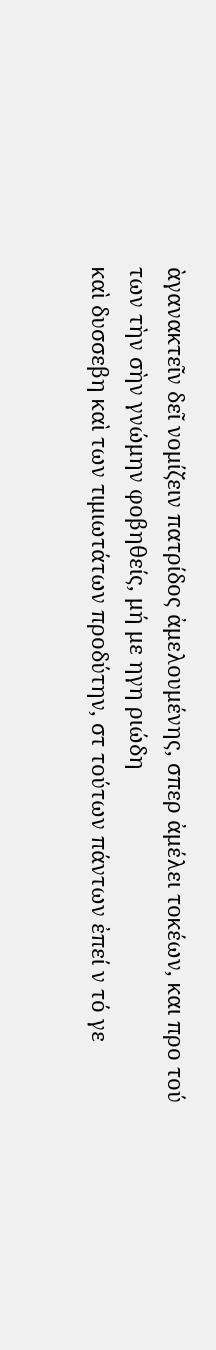ὰγανακτεῖν δεῖ νομίζειν πατρίδος ἀμελουμένης, σπερ ἀμέλει τοκέων, και προ τού
των τὴν σὴν γνώμην φοβηθείς, μή με ηγη ριώδη
καὶ δυσσεβη καὶ των τιμιωτάτων προδύτην, στ τούτων πάντων ἐπεί ν τό γε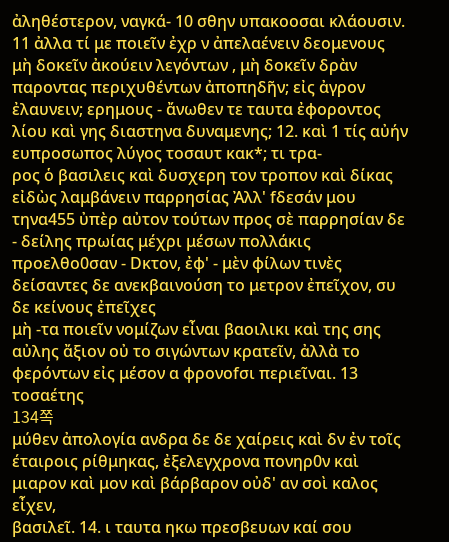ἀληθέστερον, ναγκά- 10 σθην υπακοοσαι κλάουσιν. 11 ἀλλα τί με ποιεῖν ἐχρ ν ἀπελαένειν δεομενους μὴ δοκεῖν ἀκούειν λεγόντων , μὴ δοκεῖν δρὰν παροντας περιχυθέντων ἀποπηδῆν; εἰς ἀγρον ἐλαυνειν; ερημους - ἄνωθεν τε ταυτα ἐφοροντος λίου καὶ γης διαστηνα δυναμενης; 12. καὶ 1 τίς αὐήν ευπροσωπος λύγος τοσαυτ κακ*; τι τρα-
ρος ὁ βασιλεις καὶ δυσχερη τον τροπον καὶ δίκας εἰδὼς λαμβάνειν παρρησίας Ἀλλ' fδεσάν μου τηνα455 ὐπὲρ αὐτον τούτων προς σὲ παρρησίαν δε - δείλης πρωίας μέχρι μέσων πολλάκις προελθο0σαν - Dκτον, ἐφ' - μὲν φίλων τινὲς δείσαντες δε ανεκβαινούση το μετρον ἐπεῖχον, συ δε κείνους ἐπεῖχες
μὴ -τα ποιεῖν νομίζων εἶναι βαοιλικι καὶ της σης αὐλης ἄξιον οὐ το σιγώντων κρατεῖν, ἀλλὰ το φερόντων εἰς μέσον α φρονοfσι περιεῖναι. 13 τοσαέτης
134쪽
μύθεν ἀπολογία ανδρα δε δε χαίρεις καὶ δν ἐν τοῖς έταιροις ρίθμηκας, ἐξελεγχρονα πονηρ0ν καὶ μιαρον καὶ μον καὶ βάρβαρον οὐδ' αν σοὶ καλος εἶχεν,
βασιλεῖ. 14. ι ταυτα ηκω πρεσβευων καί σου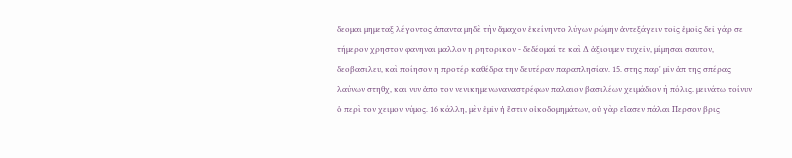δεομαι μημεταξ λέγοντος ἀπαντα μηδὲ τὴν ἄμαχον ἐκείνηντο λύγων ρώμην ἀντεξάγειν τοῖς ἐμοῖς δεῖ γάρ σε τήμερον χρηστον φανηναι μαλλον η ρητορικον - δεδέομαί τε καὶ Δ ἀξιουμεν τυχεῖν, μίμησαι σαυτον, δεοβασιλευ, καὶ ποίησον η προτέρ καθέδρα την δευτέραν παραπλησίαν. 15. στης παρ' μῖν ἀπ της σπέρας λαύνων στηθχ, και νυν ἀπο τον νενικημενωναναστρέφων παλαιον βασιλέων χειμάδιον ὴ πόλις. μεινάτω τοίνυν ὁ περὶ τον χειμον νύμος. 16 κάλλη, μὲν ἐμῖν ἡ ἔστιν οἰκοδομημάτων, οὐ γὰρ εἴασεν πάλαι Περσον βρις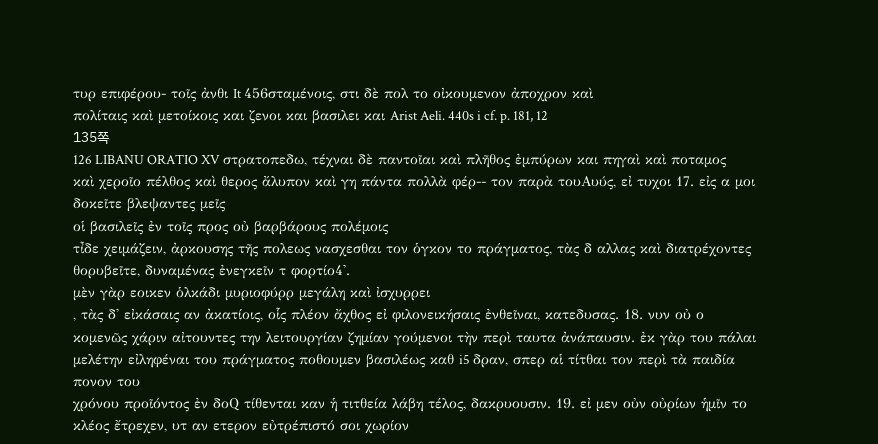τυρ επιφέρου- τοῖς ἀνθι It 456σταμένοις, στι δὲ πολ το οἰκουμενον ἀποχρον καὶ
πολίταις καὶ μετοίκοις και ζενοι και βασιλει και Arist Aeli. 440s i cf. p. 181, 12
135쪽
126 LIBANU ORATIO XV στρατοπεδω, τέχναι δὲ παντοῖαι καὶ πλῆθος ἐμπύρων και πηγαὶ καὶ ποταμος καὶ χεροῖο πέλθος καὶ θερος ἄλυπον καὶ γη πάντα πολλὰ φέρ-- τον παρὰ τουAυύς, εἰ τυχοι 17. εἰς α μοι δοκεῖτε βλεψαντες μεῖς
οἱ βασιλεῖς ἐν τοῖς προς οὐ βαρβάρους πολέμοις
τἶδε χειμάζειν, ἀρκουσης τῆς πολεως νασχεσθαι τον ὁγκον το πράγματος, τὰς δ αλλας καὶ διατρέχοντες θορυβεῖτε, δυναμένας ἐνεγκεῖν τ φορτίο4'.
μὲν γὰρ εοικεν ὁλκάδι μυριοφύρρ μεγάλη καὶ ἰσχυρρει
, τὰς δ' εἰκάσαις αν ἀκατίοις, οἷς πλέον ἄχθος εἰ φιλονεικήσαις ἐνθεῖναι, κατεδυσας. 18. νυν οὐ ο κομενῶς χάριν αἰτουντες την λειτουργίαν ζημίαν γούμενοι τὴν περὶ ταυτα ἀνάπαυσιν. ἐκ γὰρ του πάλαι μελέτην εἰληφέναι του πράγματος ποθουμεν βασιλέως καθ i5 δραν, σπερ αἱ τίτθαι τον περὶ τὰ παιδία πονον του
χρόνου προῖόντος ἐν δοQ τίθενται καν ἡ τιτθεία λάβη τέλος, δακρυουσιν. 19. εἰ μεν οὐν οὐρίων ἡμῖν το κλέος ἔτρεχεν, υτ αν ετερον εὐτρέπιστό σοι χωρίον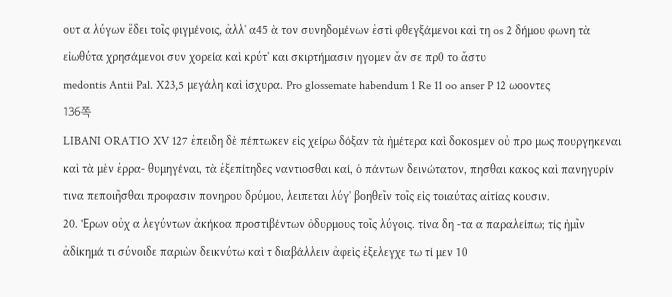ουτ α λύγων ἔδει τοῖς φιγμένοις, ἀλλ' α45 ὰ τον συνηδομένων ἐστὶ φθεγξάμενοι καὶ τη os 2 δήμου φωνη τὰ εἰωθύτα χρησάμενοι συν χορεία καὶ κρύτ' και σκιρτήμασιν ηγομεν ἄν σε πρ0 το ἄστυ
medontis Antii Pal. X23,5 μεγάλη καὶ ἰσχυρα. Pro glossemate habendum 1 Re 11 oo anser P 12 ωοοντες
136쪽
LIBANI ORATIO XV 127 ἐπειδη δὲ πέπτωκεν εἰς χείρω δόξαν τὰ ὴμέτερα καὶ δοκοsμεν οὐ προ μως πουργηκεναι καὶ τὰ μὲν ἐρρα- θυμηγέναι, τὰ ἐξεπίτηδες ναντιοσθαι καί, ὁ πάντων δεινώτατον, πησθαι κακος καὶ πανηγυρίν τινα πεποιῆσθαι προφασιν πονηρου δρύμου, λειπεται λύγ' βοηθεῖν τοῖς εἰς τοιαύτας αἰτίας κουσιν.
20. 'Eρων οὐχ α λεγύντων ἀκήκοα προστιβέντων ὀδυρμους τοῖς λύγοις. τίνα δη -τα α παραλείπω; τίς ὴμῖν ἀδίκημά τι σύνοιδε παριὼν δεικνύτω καὶ τ διαβάλλειν ἀφεὶς ἐξελεγχε τω τί μεν 10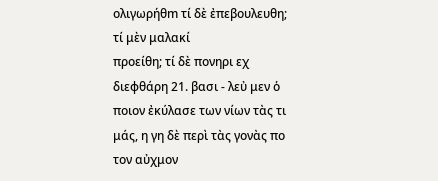ολιγωρήθm τί δὲ ἐπεβουλευθη; τί μὲν μαλακί
προείθη; τί δὲ πονηρι εχ διεφθάρη 21. βασι - λεὐ μεν ὁ ποιον ἐκύλασε των νίων τὰς τι
μάς, η γη δὲ περὶ τὰς γονὰς πο τον αὐχμον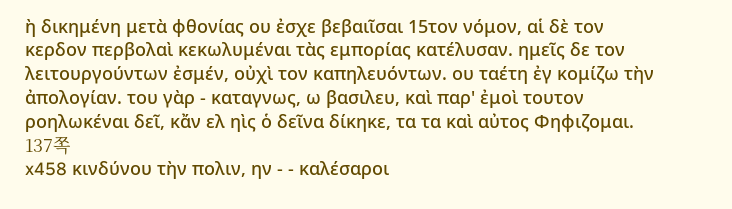ὴ δικημένη μετὰ φθονίας ου ἐσχε βεβαιῖσαι 15τον νόμον, αἱ δὲ τον κερδον περβολαὶ κεκωλυμέναι τὰς εμπορίας κατέλυσαν. ημεῖς δε τον λειτουργούντων ἐσμέν, οὐχὶ τον καπηλευόντων. ου ταέτη ἐγ κομίζω τὴν ἀπολογίαν. του γὰρ - καταγνως, ω βασιλευ, καὶ παρ' ἐμοὶ τουτον ροηλωκέναι δεῖ, κἄν ελ ηὶς ὁ δεῖνα δίκηκε, τα τα καὶ αὐτος Φηφιζομαι.
137쪽
x458 κινδύνου τὴν πολιν, ην - - καλέσαροι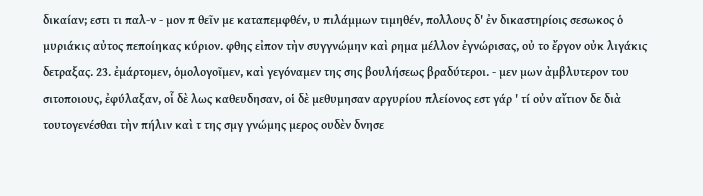δικαίαν; εστι τι παλ-ν - μον π θεῖν με καταπεμφθέν, υ πιλάμμων τιμηθέν, πολλους δ' ἐν δικαστηρίοις σεσωκος ὁ μυριάκις αὐτος πεποίηκας κύριον. φθης εἰπον τὴν συγγνώμην καὶ ρημα μέλλον ἐγνώρισας, οὐ το ἔργον οὐκ λιγάκις δετραξας. 23. ἐμάρτομεν, ὁμολογοῖμεν, καὶ γεγόναμεν της σης βουλήσεως βραδύτεροι. - μεν μων ἀμβλυτερον του σιτοποιους, ἐφύλαξαν, οἷ δὲ λως καθευδησαν, οἱ δὲ μεθυμησαν αργυρίου πλείονος εστ γάρ ' τί οὐν αἴτιον δε διὰ τουτογενέσθαι τὴν πήλιν καὶ τ της σμγ γνώμης μερος ουδὲν δνησε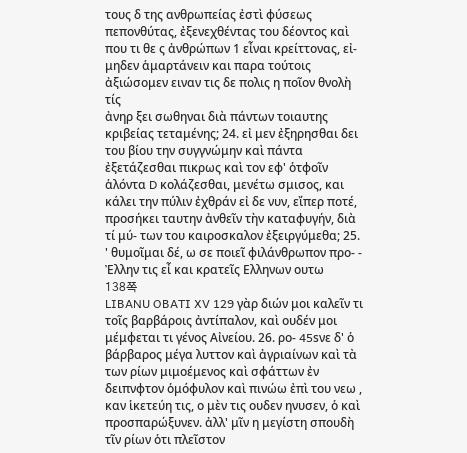τους δ της ανθρωπείας ἐστὶ φύσεως πεπονθύτας, ἐξενεχθέντας του δέοντος καὶ που τι θε ς ἀνθρώπων 1 εἶναι κρείττονας, εἰ- μηδεν ἁμαρτάνειν και παρα τούτοις ἀξιώσομεν ειναν τις δε πολις η ποῖον θνολὴ τίς
ἀνηρ ξει σωθηναι διὰ πάντων τοιαυτης κριβείας τεταμένης; 24. εἰ μεν ἐξηρησθαι δει του βίου την συγγνώμην καὶ πάντα ἐξετάζεσθαι πικρως καὶ τον εφ' ὁτφοῖν ἁλόντα D κολάζεσθαι, μενέτω σμισος, και κάλει την πύλιν ἐχθράν εἰ δε νυν, εἴπερ ποτέ, προσήκει ταυτην ἀνθεῖν τὴν καταφυγήν, διὰ τί μύ- των του καιροσκαλον ἐξειργύμεθα; 25. ' θυμοῖμαι δέ, ω σε ποιεῖ φιλάνθρωπον προ- - Ἐλλην τις εἶ και κρατεῖς Ελληνων ουτω
138쪽
LIBANU OBATI XV 129 γὰρ διών μοι καλεῖν τι τοῖς βαρβάροις ἀντίπαλον, καὶ ουδέν μοι μέμφεται τι γένος Αἰνείου. 26. ρο- 45sνε δ' ὁ βάρβαρος μέγα λυττον καὶ ἀγριαίνων καὶ τὰ των ρίων μιμοέμενος καὶ σφάττων ἐν δειπνφτον ὁμόφυλον καὶ πινώω ἐπὶ του νεω , καν ἱκετεύη τις, ο μὲν τις ουδεν ηνυσεν, ὁ καὶ προσπαρώξυνεν. ἀλλ' μῖν η μεγίστη σπουδὴ τῖν ρίων ὁτι πλεῖστον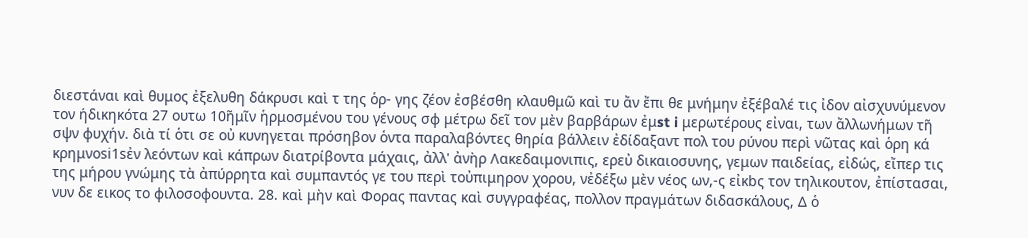διεστάναι καὶ θυμος ἐξελυθη δάκρυσι καὶ τ της ὁρ- γης ζέον ἐσβέσθη κλαυθμῶ καὶ τυ ἄν ἔπι θε μνήμην ἐξέβαλέ τις ἰδον αἰσχυνύμενον τον ήδικηκότα 27 ουτω 10ῆμῖν ἡρμοσμένου του γένους σφ μέτρω δεῖ τον μὲν βαρβάρων ἐμst i μερωτέρους εἰναι, των ἄλλωνήμων τῆ σψν φυχήν. διὰ τί ὁτι σε οὐ κυνηγεται πρόσηβον ὁντα παραλαβόντες θηρία βάλλειν ἐδίδαξαντ πολ του ρύνου περὶ νῶτας καὶ ὁρη κά κρημνοsi1sἐν λεόντων καὶ κάπρων διατρίβοντα μάχαις, ἀλλ' ἀνὴρ Λακεδαιμονιπις, ερεὐ δικαιοσυνης, γεμων παιδείας, εἰδώς, εἴπερ τις της μήρου γνώμης τὰ ἀπύρρητα καὶ συμπαντός γε του περὶ τοὐπιμηρον χορου, νἐδέξω μὲν νέος ων,-ς εἰκbς τον τηλικουτον, ἐπίστασαι, νυν δε εικος το φιλοσοφουντα. 28. καὶ μὴν καὶ Φορας παντας καὶ συγγραφέας, πολλον πραγμάτων διδασκάλους, Δ ὁ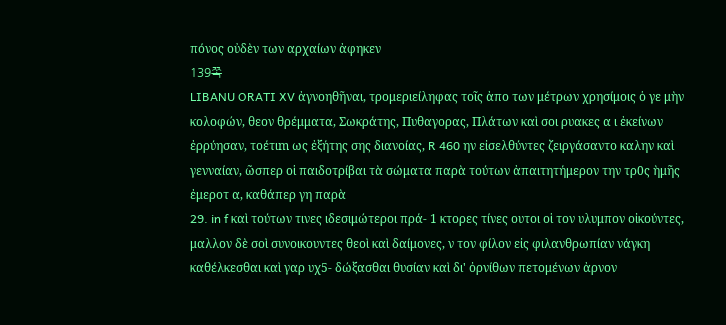πόνος οὐδὲν των αρχαίων ἀφηκεν
139쪽
LIBANU ORATI XV ἀγνοηθῆναι, τρομεριείληφας τοῖς ἀπο των μέτρων χρησίμοις ὁ γε μὴν κολοφών, θεον θρέμματα, Σωκράτης, Πυθαγορας, Πλάτων καὶ σοι ρυακες α ι ἐκείνων ἐρρύησαν, τοέτιm ως ἐξήτης σης διανοίας, R 460 ην εἰσελθύντες ζειργάσαντο καλην καὶ γενναίαν, ῶσπερ οἱ παιδοτρίβαι τὰ σώματα παρὰ τούτων ἀπαιτητήμερον την τρ0ς ὴμῆς ἐμεροτ α, καθάπερ γη παρὰ
29. in f καὶ τούτων τινες ιδεσιμώτεροι πρά- 1 κτορες τίνες ουτοι οἱ τον υλυμπον οἰκούντες, μαλλον δὲ σοὶ συνοικουντες θεοὶ καὶ δαίμονες, ν τον φίλον εἰς φιλανθρωπίαν νάγκη καθέλκεσθαι καὶ γαρ υχ5- δώξασθαι θυσίαν καὶ δι' ὀρνίθων πετομένων ἀρνον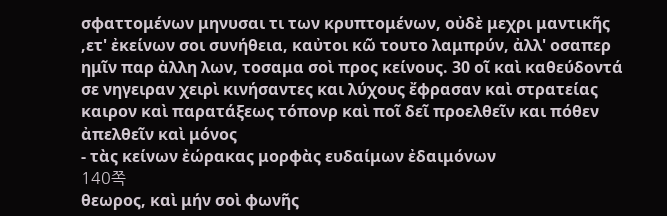σφαττομένων μηνυσαι τι των κρυπτομένων, οὐδὲ μεχρι μαντικῆς ,ετ' ἐκείνων σοι συνήθεια, καὐτοι κῶ τουτο λαμπρύν, ἀλλ' οσαπερ ημῖν παρ ἀλλη λων, τοσαμα σοὶ προς κείνους. 30 οῖ καὶ καθεύδοντά σε νηγειραν χειρὶ κινήσαντες και λύχους ἔφρασαν καὶ στρατείας καιρον καὶ παρατάξεως τόπονρ καὶ ποῖ δεῖ προελθεῖν και πόθεν ἀπελθεῖν καὶ μόνος
- τὰς κείνων ἐώρακας μορφὰς ευδαίμων ἐδαιμόνων
140쪽
θεωρος, καὶ μήν σοὶ φωνῆς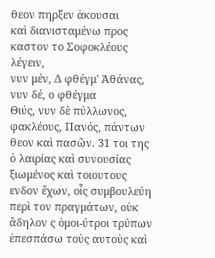θεον πηρξεν ἀκουσαι
καὶ διανισταμένω προς καστον το Σοφοκλέους λέγειν,
νυν μέν, Δ φθέγμ' Ἀθάνας, νυν δέ, ο φθέγμα
Θιύς, νυν δὲ πύλλωνος, φακλέους, Πανός, πάντων θεον καὶ πασῶν. 31 τοι της ὁ λαιρίας καὶ συνουσίας ξιωμένος καὶ τοιουτους ενδον ἔχων, οἷς συμβουλεύη περὶ τον πραγμάτων, οὐκ ἄδηλον ς ὁμοι-ύτροι τρύπων ἐπεσπάσω τοὐς αυτοὐς καὶ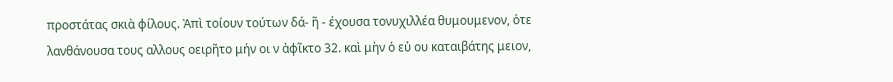προστάτας σκιὰ φίλους. Ἀπὶ τοίουν τούτων δά- ῆ - έχουσα τονυχιλλέα θυμουμενον, ὁτε λανθάνουσα τους αλλους οειρῆτο μήν οι ν ἀφῖκτο 32. καὶ μὴν ὁ εὐ ου καταιβάτης μειον,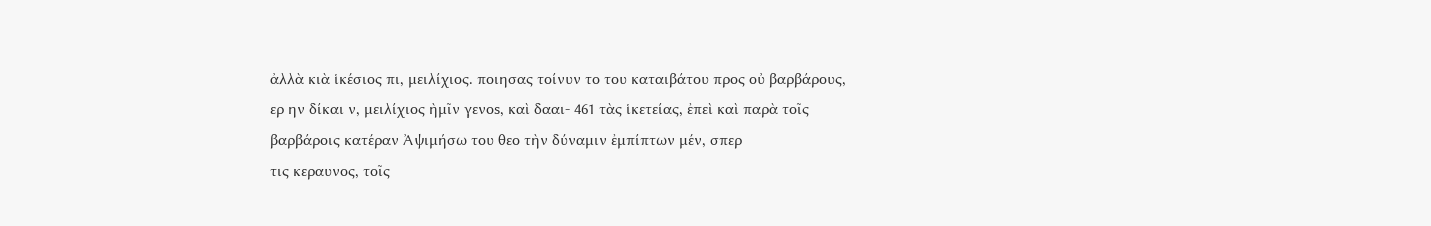ἀλλὰ κιὰ ἱκέσιος πι, μειλίχιος. ποιησας τοίνυν το του καταιβάτου προς οὐ βαρβάρους, ερ ην δίκαι ν, μειλίχιος ὴμῖν γενοs, καὶ δααι- 461 τὰς ἱκετείας, ἐπεὶ καὶ παρὰ τοῖς βαρβάροις κατέραν Ἀψιμήσω του θεο τὴν δύναμιν ἐμπίπτων μέν, σπερ
τις κεραυνος, τοῖς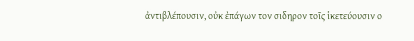ἀντιβλέπουσιν, οὐκ ἐπάγων τον σιδηρον τοῖς ἱκετεύουσιν ο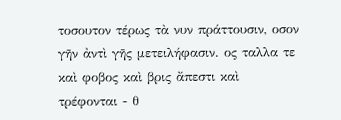τοσουτον τέρως τὰ νυν πράττουσιν, οσον γῆν ἀντὶ γῆς μετειλήφασιν. ος ταλλα τε καὶ φοβος καὶ βρις ἄπεστι καὶ τρέφονται - θ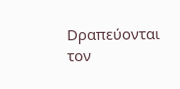Dραπεύονται τον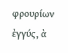φρουρίων ἐγγύς, ὰ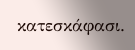κατεσκάφασι.